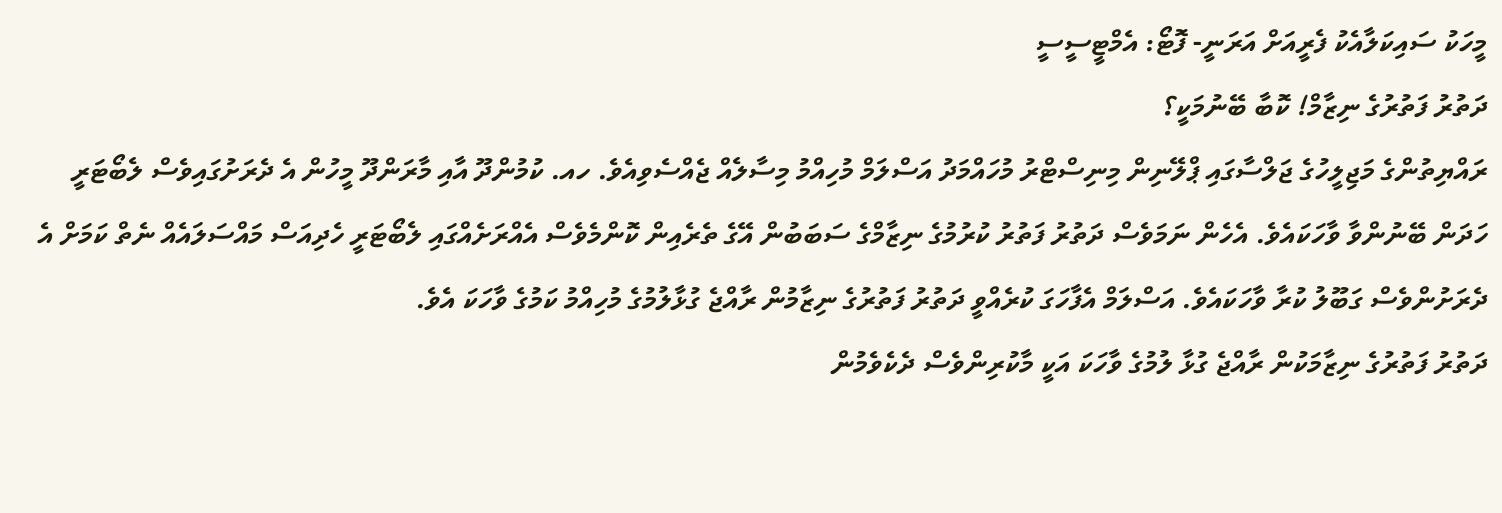މީހަކު ސައިކަލާއެކު ފެރީއަށް އަރަނީ- ފޮޓޯ: އެމްޓީސީސީ
ދަތުރު ފަތުރުގެ ނިޒާމް! ކޮބާ ބޭނުމަކީ؟
ރައްޔިތުންގެ މަޖިލީހުގެ ޖަލްސާގައި ޕްލޭނިން މިނިސްޓްރު މުހައްމަދު އަސްލަމް މުހިއްމު މިސާލެއް ޖެއްސެވިއެވެ. ހއ. ކުމުންދޫ އާއި މާރަންދޫ މީހުން އެ ދެރަށުގައިވެސް ލެބޯޓަރީ ހަދަން ބޭނުންވާ ވާހަކައެވެ. އެހެން ނަމަވެސް ދަތުރު ފަތުރު ކުރުމުގެ ނިޒާމްގެ ސަބަބުން އޭގެ ތެރެއިން ކޮންމެވެސް އެއްރަށެއްގައި ލެބޯޓަރީ ހެދިއަސް މައްސަލައެއް ނެތް ކަމަށް އެ ދެރަށުންވެސް ގަބޫލު ކުރާ ވާހަކައެވެ. އަސްލަމް އެފާހަގަ ކުރެއްވީ ދަތުރު ފަތުރުގެ ނިޒާމުން ރާއްޖެ ގުޅާލުމުގެ މުހިއްމު ކަމުގެ ވާހަކަ އެވެ.
ދަތުރު ފަތުރުގެ ނިޒާމަކުން ރާއްޖެ ގުޅާ ލުމުގެ ވާހަކަ އަކީ މާކުރިންވެސް ދެކެވެމުން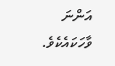އަންނަ ވާހަކައެކެވެ.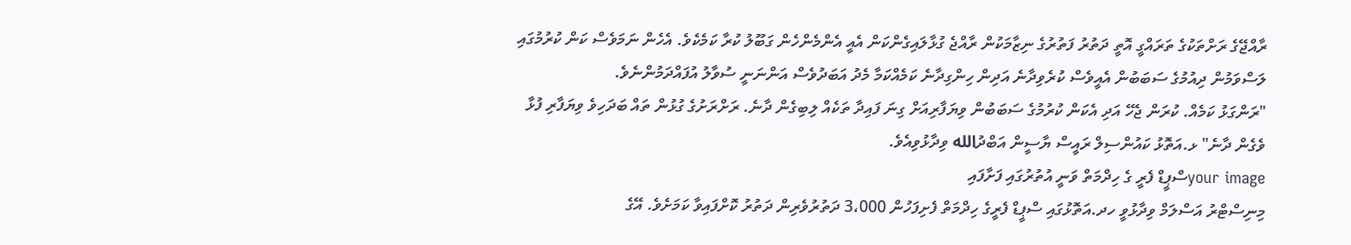ރާއްޖޭގެ ރަށްތަކުގެ ތަރައްގީ އޮތީ ދަތުރު ފަތުރުގެ ނިޒާމަކުން ރާއްޖެ ގުޅާލައިގެންކަން އެއީ އެންމެންހެން ގަބޫލު ކުރާ ކަމެކެވެ. އެހެން ނަމަވެސް ކަން ކުރުމުގައި ލަސްވަމުން ދިއުމުގެ ސަބަބުން އެއީވެސް ކުރެވިދާނެ އަދިން ހިންގިދާނެ ކަމެއްކަމާ މެދު އަބަދުވެސް އަންނަނީ ސުވާލު އުފައްދަމުންނެވެ.
"ރަންގަޅު ކަމެއް. ކުރަން ޖެހޭ އަދި އެކަން ކުރުމުގެ ސަބަބުން ވިޔަފާރިއަށް ގިނަ ފައިދާ ތަކެއް ލިބިގެން ދާނެ. ރަށްރަށުގެ ގުޅުން ތައް ބަދަހިވެ ވިޔަފާރި ފުޅާ ވެގެން ދާނެ" ޅ.އަތޮޅު ކައުންސިލް ރައީސް ޔާސީން އަބްދުالله ވިދާޅުވިއެވެ.
your imageސްޕީޑް ފެރީ ގެ ހިދްމަތް ވަނީ އުތުރުގައި ފަށާފައި
މިނިސްޓްރު އަސްލަމް ވިދާޅުވީ ހދ.އަތޮޅުގައި ސްޕީޑް ފެރީގެ ހިދްމަތް ފެށިފަހުން 3،000 ދަތުރުވެރިން ދަތުރު ކޮށްފައިވާ ކަމަށެވެ. އޭގެ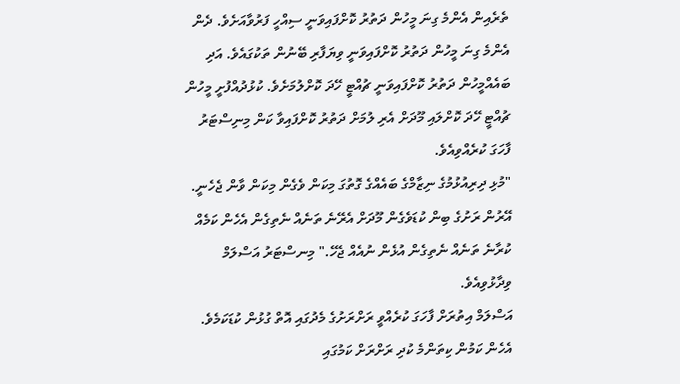ތެރެއިން އެންމެ ގިނަ މީހުން ދަތުރު ކޮށްފައިވަނީ ސިއްހީ ފަރުވާއަށެވެ. ދެން އެންމެ ގިނަ މީހުން ދަތުރު ކޮށްފައިވަނީ ވިޔަފާރި ބޭނުން ތަކުގައެވެ. އަދި ބައެއްމީހުން ދަތުރު ކޮށްފައިވަނީ ޗުއްޓީ ހޭދަ ކޮށްލުމަށެވެ. ކުޅުދުއްފުށީ މީހުން ޗުއްޓީ ހޭދަ ކޮށްލައި މޫދަށް އެރި ލުމަށް ދަތުރު ކޮށްފައިވާ ކަން މިނިސްޓަރު ފާހަގަ ކުރެއްވިއެވެ.
"މުޅި ދިރިއުޅުމުގެ ނިޒާމްގެ ބައެއްގެ ގޮތުގަ މިކަން ވެގެން މިކަން ވާން ޖެހެނީ. އޭރުން ރަށުގެ ބިން ކުޑަވެގެން މޫދަށް އެރޭނެ ތަނެއް ނެތިގެން އެހެން ކަމެއް ކުރާނެ ތަނެއް ނެތިގެން އުޅެން ނުއެއް ޖެހޭ." މިނސްޓަރު އަސްލަމް ވިދާޅުވިއެވެ.
އަސްލަމް އިތުރަށް ފާހަގަ ކުރެއްވީ ރަށްރަށުގެ މެދުގައި އޮތް ގުޅުން ކުޑަކަމެވެ. އެހެން ކަމުން ކިތަންމެ ކުދި ރަށްރަށް ކަމުގައި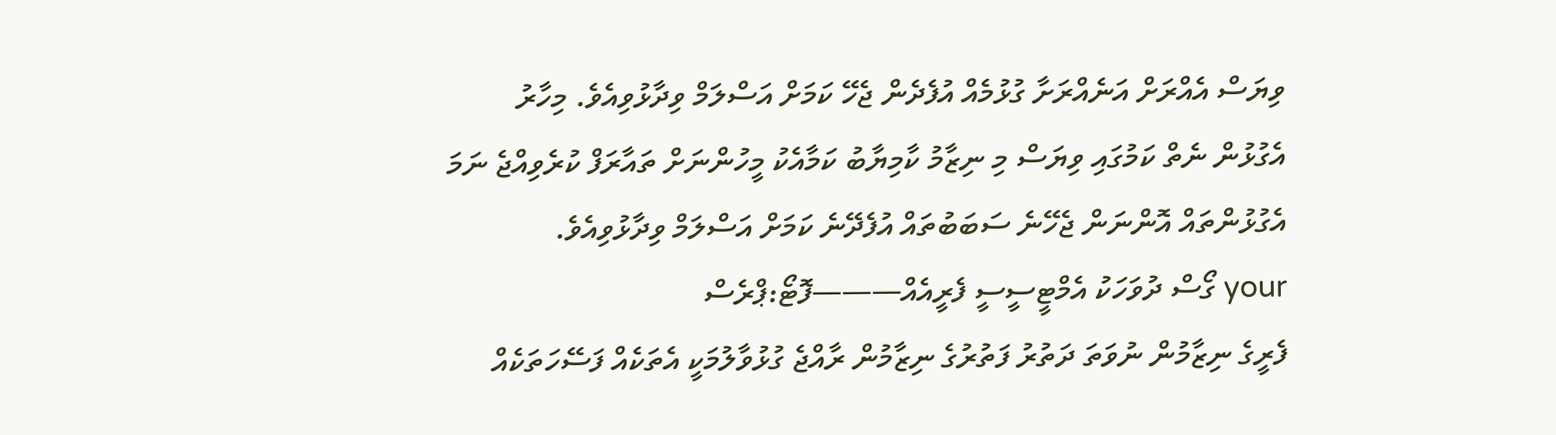ވިޔަސް އެއްރަށް އަނެއްރަށާ ގުޅުމެއް އުފެދެން ޖެހޭ ކަމަށް އަސްލަމް ވިދާޅުވިއެވެ. މިހާރު އެގުޅުން ނެތް ކަމުގައި ވިޔަސް މި ނިޒާމު ކާމިޔާބު ކަމާއެކު މީހުންނަށް ތައާރަފް ކުރެވިއްޖެ ނަމަ އެގުޅުންތައް އޮންނަން ޖެހޭނެ ސަބަބުތައް އުފެދޭނެ ކަމަށް އަސްލަމް ވިދާޅުވިއެވެ.
your ގޯސް ދުވަހަކު އެމްޓީސީސީ ފެރީއެއް———ފޮޓޯ:ޕްރެސް
ފެރީގެ ނިޒާމުން ނުވަތަ ދަތުރު ފަތުރުގެ ނިޒާމުން ރާއްޖެ ގުޅުވާލުމަކީ އެތަކެއް ފަސޭހަތަކެއް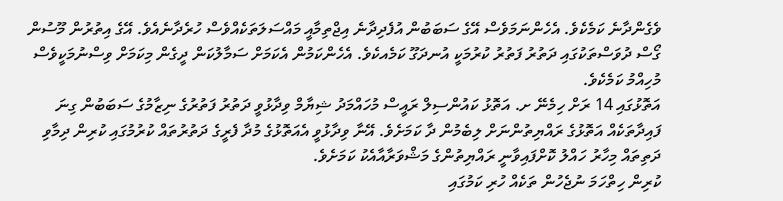ވެގެންދާނެ ކަމެކެވެ. އެހެންނަމަވެސް އޭގެ ސަބަބުން އުފެދިދާނެ އިޖްތިމާއީ މައްސަލަތަކެއްވެސް ހުރެދާނެއެވެ. އޭގެ އިތުރުން މޫސުން ގޯސް ދުވަސްތަކުގައި ދަތުރު ފަތުރު ކުރުމަކީ އުނދަގޫ ކަމެއކެވެ. އެހެންކަމުން އެކަމަށް ސަމާލުކަން ދީގެން މިކަމަށް ވިސްނުމަކީވެސް މުހިއްމު ކަމެކެވެ.
އަތޮޅުގައި 14 ރަށް ހިމެނޭ ށ. އަތޮޅު ކައުންސިލް ރައީސް މުހައްމަދު ޝިޔާމް ވިދާޅުވީ ދަތުރު ފަތުރުގެ ނިޒާމުގެ ސަބަބުން ގިނަ ފައިދާތަކެއް އަތޮޅުގެ ރައްޔިތުންނަށް ލިބެމުން ދާ ކަމަށެވެ. އޭނާ ވިދާޅުވީ އެއަތޮޅުގެ މުދާ ފެރީގެ ދަތުރުތައް ކުރުމުގައި ކުރިން ދިމާވި ދަތިތައް މިހާރު ހައްލު ކޮށްފައިވާނީ ރައްޔިތުންގެ މަޝްވަރާއާއެކު ކަމަށެވެ.
ކުރިން ހިތްހަމަ ނުޖެހުން ތަކެއް ހުރި ކަމުގައި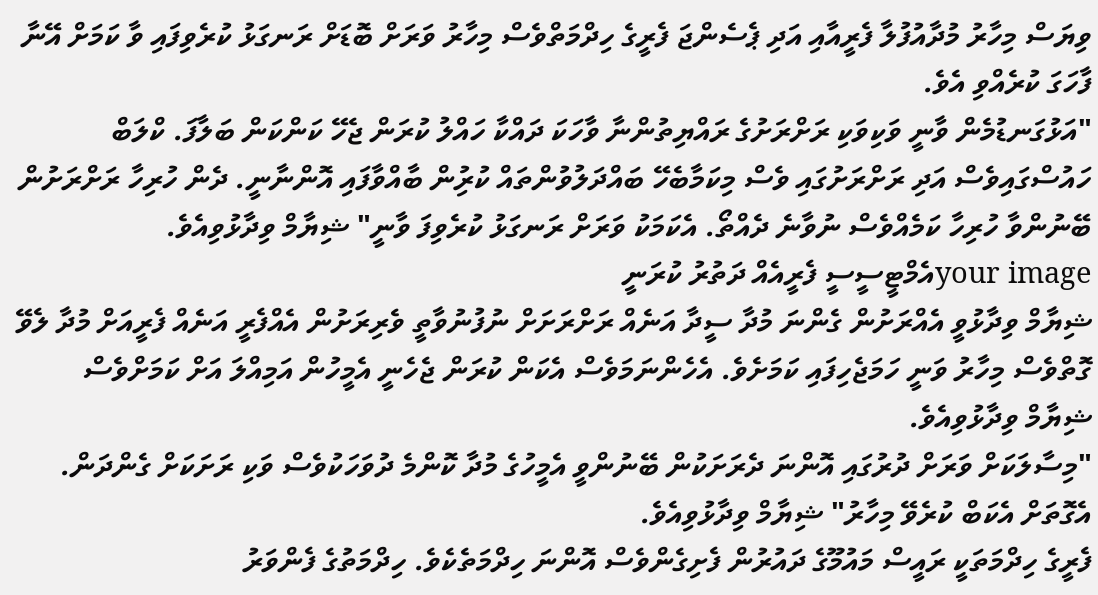ވިޔަސް މިހާރު މުދާއުފުލާ ފެރީއާއި އަދި ޕެސެންޖަ ފެރީގެ ހިދްމަތްވެސް މިހާރު ވަރަށް ބޮޑަށް ރަނގަޅު ކުރެވިފައި ވާ ކަމަށް އޭނާ ފާހަގަ ކުރެއްވި އެވެ.
"އަޅުގަނޑުމެން ވާނީ ވަކިވަކި ރަށްރަށުގެ ރައްޔިތުންނާ ވާހަކަ ދައްކާ ހައްލު ކުރަން ޖެހޭ ކަންކަން ބަލާފަ. ކްލަބް ހައުސްގައިވެސް އަދި ރަށްރަށުގައި ވެސް މިކަމާބެހޭ ބައްދަލުވުންތައް ކުރުިން ބާއްވާފައި އޮންނާނީ. ދެން ހުރިހާ ރަށްރަށުން ބޭނުންވާ ހުރިހާ ކަމެއްވެސް ނުވާނެ ދެއްތޯ. އެކަމަކު ވަރަށް ރަނގަޅު ކުރެވިފަ ވާނީ" ޝިޔާމް ވިދާޅުވިއެވެ.
your imageއެމްޓީސީސީ ފެރީއެއް ދަތުރު ކުރަނީ
ޝިޔާމް ވިދާޅުވީ އެއްރަށުން ގެންނަ މުދާ ސީދާ އަނެއް ރަށްރަށަށް ނުފުނުވާތީ ވެރިރަށުން އެއްފެރީ އަނެއް ފެރީއަށް މުދާ ލެވޭ ގޮތްވެސް މިހާރު ވަނީ ހަމަޖެހިފައި ކަމަށެވެ. އެހެންނަމަވެސް އެކަން ކުރަން ޖެހެނީ އެމީހުން އަމިއްލަ އަށް ކަމަށްވެސް ޝިޔާމް ވިދާޅުވިއެވެ.
"މިސާލަކަށް ވަރަށް ދުރުގައި އޮންނަ ދެރަށަކުން ބޭނުންވީ އެމީހުގެ މުދާ ކޮންމެ ދުވަހަކުވެސް ވަކި ރަށަކަށް ގެންދަން. އެގޮތަށް އެކަބް ކުރެވޭ މިހާރު" ޝިޔާމް ވިދާޅުވިއެވެ.
ފެރީގެ ހިދްމަތަކީ ރައީސް މައުމޫގެ ދައުރުން ފެށިގެންވެސް އޮންނަ ހިދްމަތެކެވެ. ހިދްމަތުގެ ފެންވަރު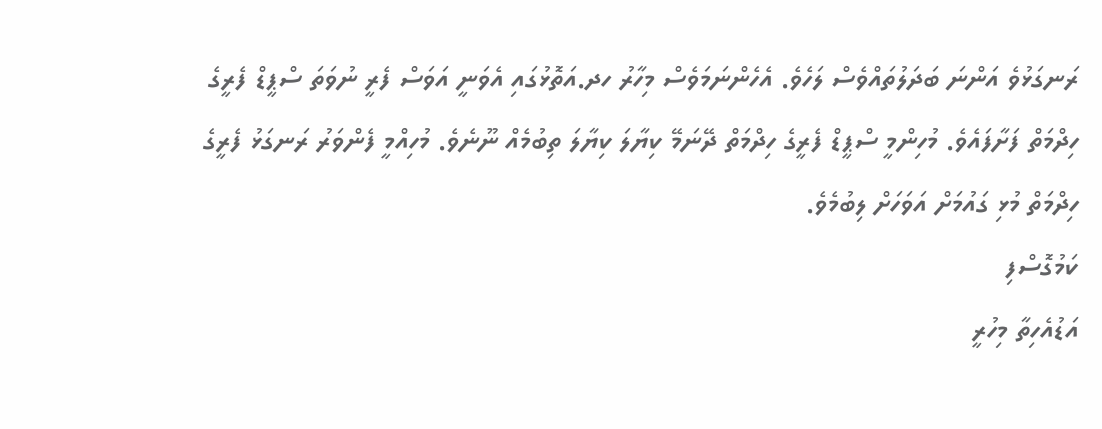ރަނގަޅުވެ އަންނަ ބަދަލުތައްވެސް ލަހެވެ. އެހެންނަމަވެސް މިހާރު ހދ.އަތޮޅުގައި އެވަނީ އަވަސް ފެރީ ނުވަތަ ސްޕީޑް ފެރީގެ ހިދްމަތް ފަށާފައެވެ. މުހިންމީ ސްޕީޑް ފެރީގެ ހިދްމަތް ދޭނަމޭ ކިޔާލަ ކިޔާލަ ތިބުމެއް ނޫނެވެ. މުހިއްމީ ފެންވަރު ރަނގަޅު ފެރީގެ ހިދްމަތް މުޅި ގައުމަށް އަވަހަށް ލިބުމެވެ.
ކަމުގޮސްފި
އަޑުއެހިތާ މިހުރީ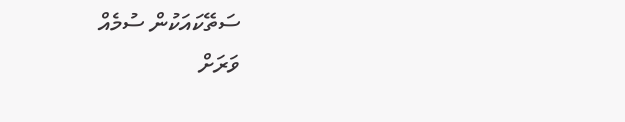ސަތޭކައަކުން ސުމެއް
ވަރަށް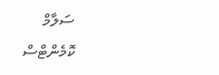ސަލާމް
ކޮމެންޓްސް